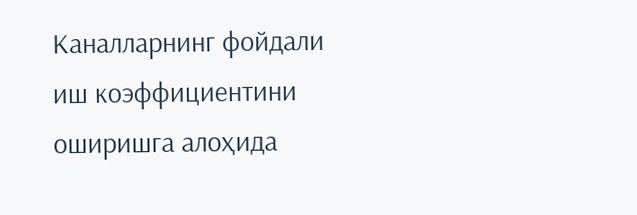Каналларнинг фойдали иш коэффициентини оширишга алоҳида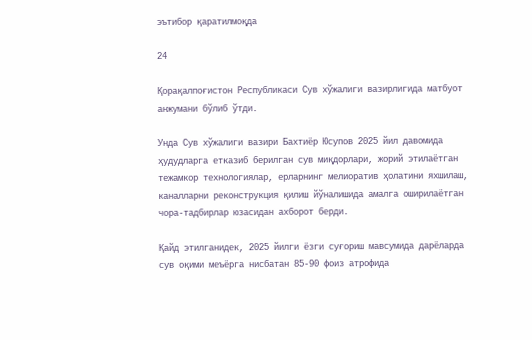эътибор қаратилмоқда

24

Қорақалпоғистон Республикаси Сув хўжалиги вазирлигида матбуот анжумани бўлиб ўтди.

Унда Сув хўжалиги вазири Бахтиёр Юсупов 2025 йил давомида ҳудудларга етказиб берилган сув миқдорлари, жорий этилаётган тежамкор технологиялар, ерларнинг мелиоратив ҳолатини яхшилаш, каналларни реконструкция қилиш йўналишида амалга оширилаётган чора-тадбирлар юзасидан ахборот берди.

Қайд этилганидек, 2025 йилги ёзги суғориш мавсумида дарёларда сув оқими меъёрга нисбатан 85-90 фоиз атрофида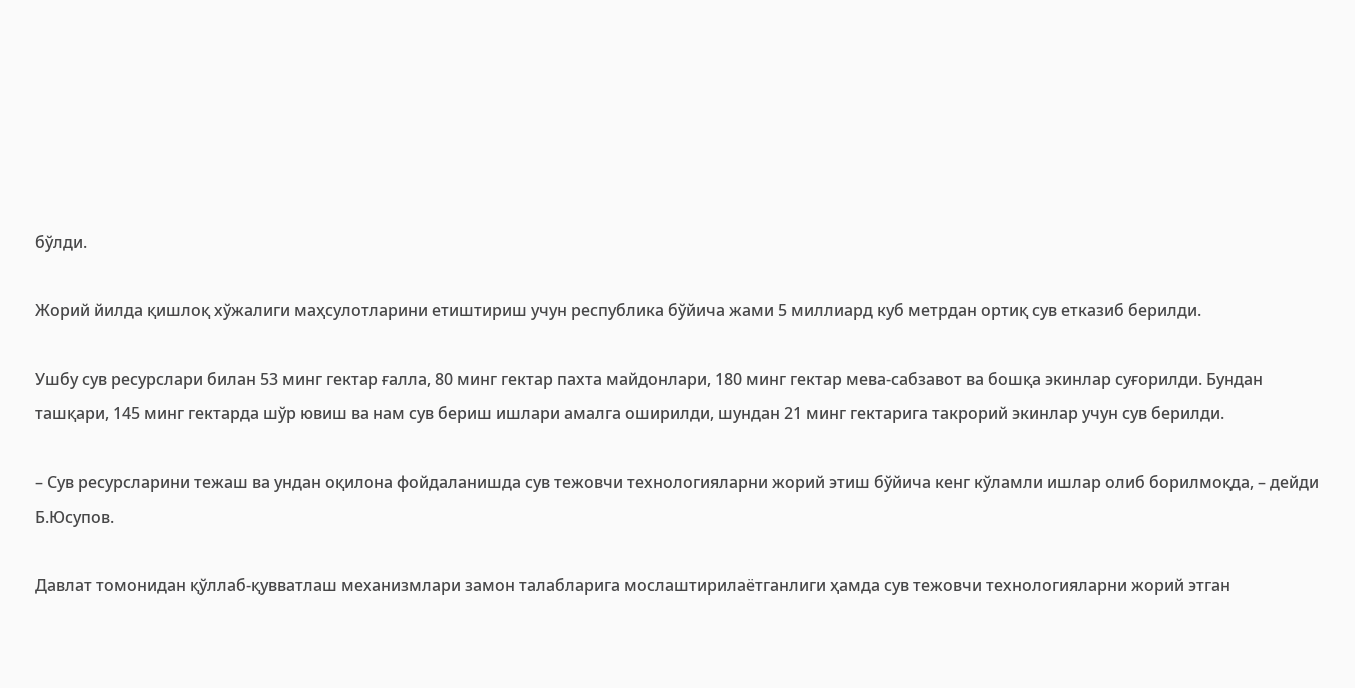бўлди.

Жорий йилда қишлоқ хўжалиги маҳсулотларини етиштириш учун республика бўйича жами 5 миллиард куб метрдан ортиқ сув етказиб берилди.

Ушбу сув ресурслари билан 53 минг гектар ғалла, 80 минг гектар пахта майдонлари, 180 минг гектар мева-сабзавот ва бошқа экинлар суғорилди. Бундан ташқари, 145 минг гектарда шўр ювиш ва нам сув бериш ишлари амалга оширилди, шундан 21 минг гектарига такрорий экинлар учун сув берилди.

– Сув ресурсларини тежаш ва ундан оқилона фойдаланишда сув тежовчи технологияларни жорий этиш бўйича кенг кўламли ишлар олиб борилмоқда, – дейди Б.Юсупов.

Давлат томонидан қўллаб-қувватлаш механизмлари замон талабларига мослаштирилаётганлиги ҳамда сув тежовчи технологияларни жорий этган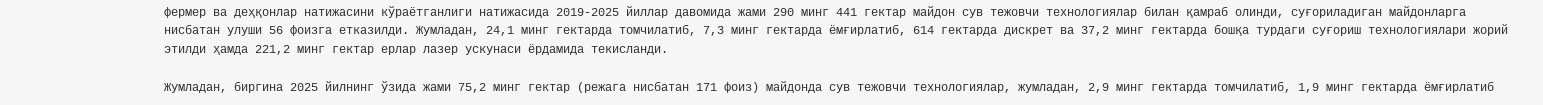фермер ва деҳқонлар натижасини кўраётганлиги натижасида 2019-2025 йиллар давомида жами 290 минг 441 гектар майдон сув тежовчи технологиялар билан қамраб олинди, суғориладиган майдонларга нисбатан улуши 56 фоизга етказилди. Жумладан, 24,1 минг гектарда томчилатиб, 7,3 минг гектарда ёмғирлатиб, 614 гектарда дискрет ва 37,2 минг гектарда бошқа турдаги суғориш технологиялари жорий этилди ҳамда 221,2 минг гектар ерлар лазер ускунаси ёрдамида текисланди.

Жумладан, биргина 2025 йилнинг ўзида жами 75,2 минг гектар (режага нисбатан 171 фоиз) майдонда сув тежовчи технологиялар, жумладан, 2,9 минг гектарда томчилатиб, 1,9 минг гектарда ёмғирлатиб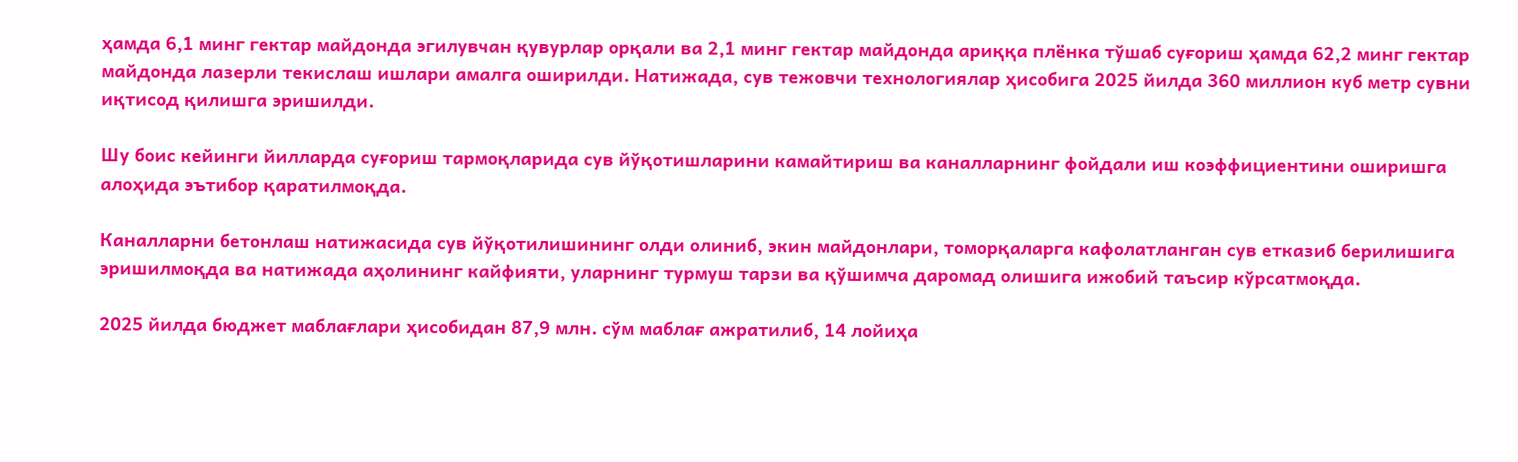ҳамда 6,1 минг гектар майдонда эгилувчан қувурлар орқали ва 2,1 минг гектар майдонда ариққа плёнка тўшаб суғориш ҳамда 62,2 минг гектар майдонда лазерли текислаш ишлари амалга оширилди. Натижада, сув тежовчи технологиялар ҳисобига 2025 йилда 360 миллион куб метр сувни иқтисод қилишга эришилди.

Шу боис кейинги йилларда суғориш тармоқларида сув йўқотишларини камайтириш ва каналларнинг фойдали иш коэффициентини оширишга алоҳида эътибор қаратилмоқда.

Каналларни бетонлаш натижасида сув йўқотилишининг олди олиниб, экин майдонлари, томорқаларга кафолатланган сув етказиб берилишига эришилмоқда ва натижада аҳолининг кайфияти, уларнинг турмуш тарзи ва қўшимча даромад олишига ижобий таъсир кўрсатмоқда.

2025 йилда бюджет маблағлари ҳисобидан 87,9 млн. сўм маблағ ажратилиб, 14 лойиҳа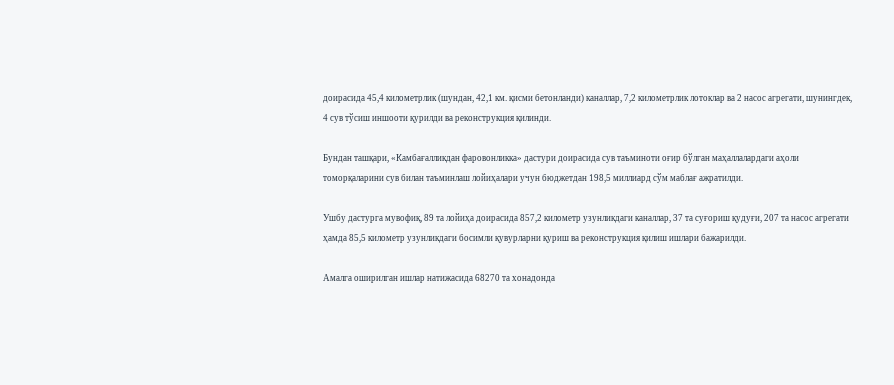доирасида 45,4 километрлик (шундан, 42,1 км. қисми бетонланди) каналлар, 7,2 километрлик лотоклар ва 2 насос агрегати, шунингдек, 4 сув тўсиш иншооти қурилди ва реконструкция қилинди.

Бундан ташқари, «Камбағалликдан фаровонликка» дастури доирасида сув таъминоти оғир бўлган маҳаллалардаги аҳоли томорқаларини сув билан таъминлаш лойиҳалари учун бюджетдан 198,5 миллиард сўм маблағ ажратилди.

Ушбу дастурга мувофиқ, 89 та лойиҳа доирасида 857,2 километр узунликдаги каналлар, 37 та суғориш қудуғи, 207 та насос агрегати ҳамда 85,5 километр узунликдаги босимли қувурларни қуриш ва реконструкция қилиш ишлари бажарилди.

Амалга оширилган ишлар натижасида 68270 та хонадонда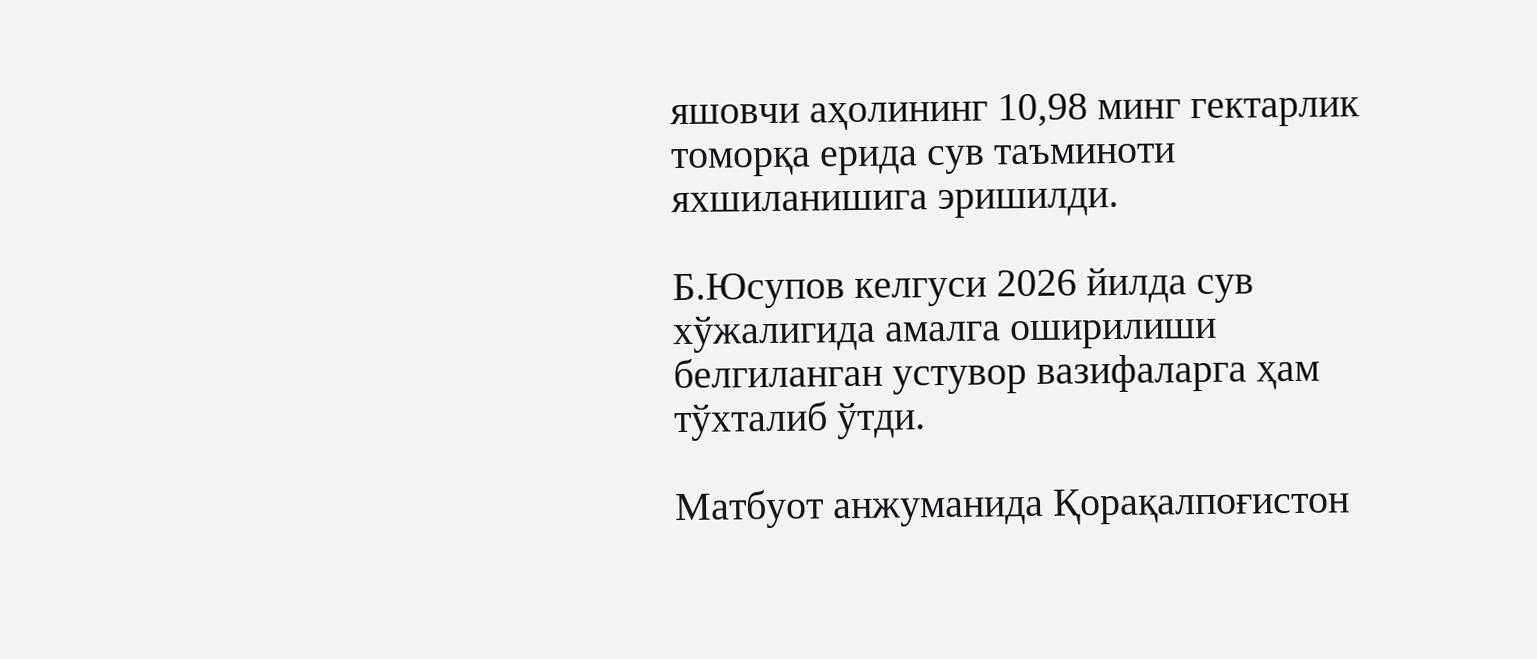яшовчи аҳолининг 10,98 минг гектарлик томорқа ерида сув таъминоти яхшиланишига эришилди.

Б.Юсупов келгуси 2026 йилда сув хўжалигида амалга оширилиши белгиланган устувор вазифаларга ҳам тўхталиб ўтди.

Матбуот анжуманида Қорақалпоғистон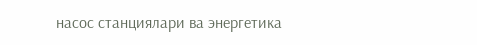насос станциялари ва энергетика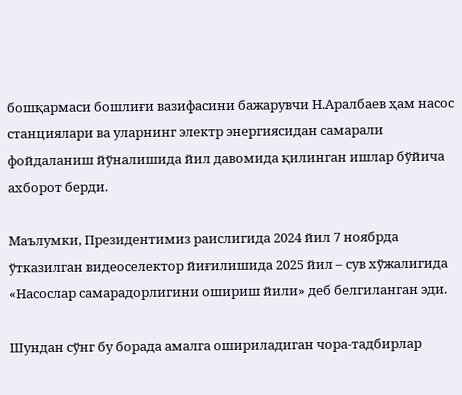бошқармаси бошлиғи вазифасини бажарувчи Н.Аралбаев ҳам насос станциялари ва уларнинг электр энергиясидан самарали фойдаланиш йўналишида йил давомида қилинган ишлар бўйича ахборот берди.

Маълумки, Президентимиз раислигида 2024 йил 7 ноябрда ўтказилган видеоселектор йиғилишида 2025 йил – сув хўжалигида «Насослар самарадорлигини ошириш йили» деб белгиланган эди.

Шундан сўнг бу борада амалга ошириладиган чора-тадбирлар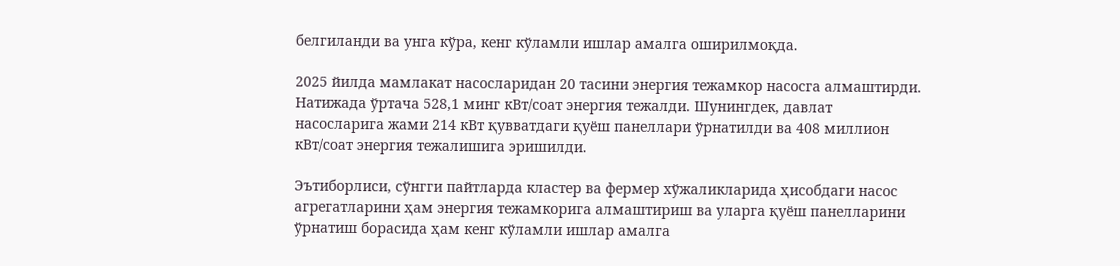белгиланди ва унга кўра, кенг кўламли ишлар амалга оширилмоқда.

2025 йилда мамлакат насосларидан 20 тасини энергия тежамкор насосга алмаштирди. Натижада ўртача 528,1 минг кВт/соат энергия тежалди. Шунингдек, давлат насосларига жами 214 кВт қувватдаги қуёш панеллари ўрнатилди ва 408 миллион кВт/соат энергия тежалишига эришилди.

Эътиборлиси, сўнгги пайтларда кластер ва фермер хўжаликларида ҳисобдаги насос агрегатларини ҳам энергия тежамкорига алмаштириш ва уларга қуёш панелларини ўрнатиш борасида ҳам кенг кўламли ишлар амалга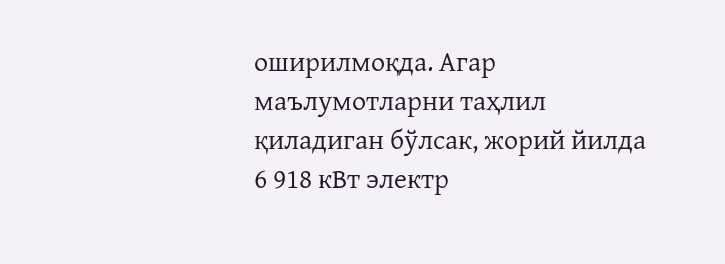оширилмоқда. Агар маълумотларни таҳлил қиладиган бўлсак, жорий йилда 6 918 кВт электр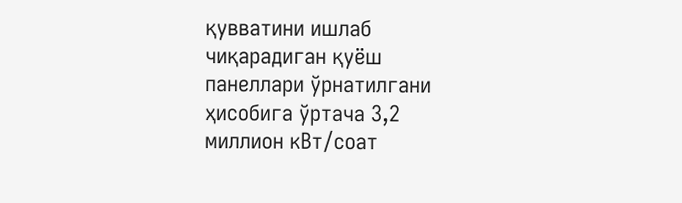қувватини ишлаб чиқарадиган қуёш панеллари ўрнатилгани ҳисобига ўртача 3,2 миллион кВт/соат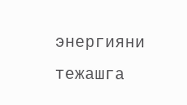энергияни тежашга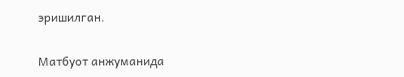эришилган.

Матбуот анжуманида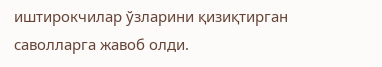иштирокчилар ўзларини қизиқтирган саволларга жавоб олди.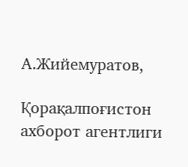А.Жийемуратов,

Қорақалпоғистон ахборот агентлиги